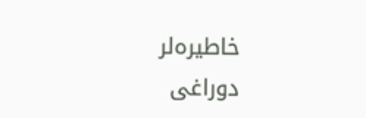خاطیره‌لر دوراغی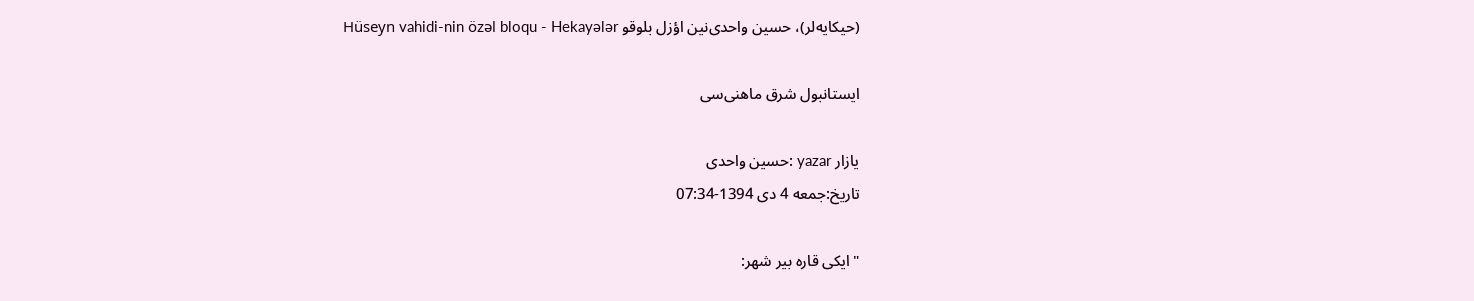(حیکایه‌لر)، حسین واحدی‌نین اؤزل بلوقو Hüseyn vahidi-nin özəl bloqu - Hekayələr

ایستانبول شرق ماهنی‌سی

یازار yazar :حسین واحدى
تاریخ:جمعه 4 دی 1394-07:34

"ایکی قاره بیر شهر: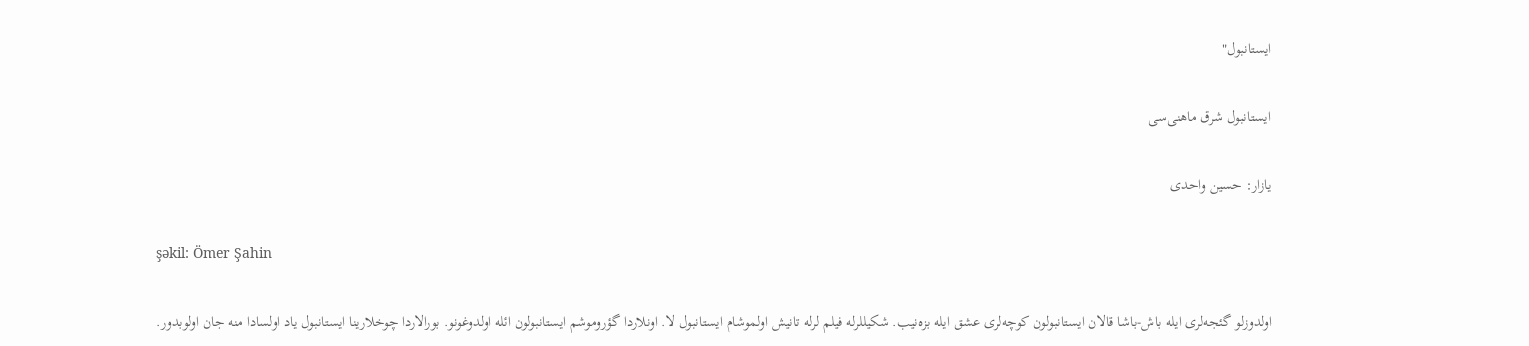ایستانبول"

ایستانبول شرق ماهنی‌سی

یازار: حسین واحدی

şəkil: Ömer Şahin

اولدوزلو گئجه‌لری ایله باش-باشا قالان ایستانبولون کوچه‌لری عشق ایله بزه‌نیب. شکیللرله فیلم لرله تانیش اولموشام ایستانبول لا. اونلاردا گؤروموشم ایستانبولون ائله اولدوغونو. بورالاردا چوخلارینا ایستانبول یاد اولسادا منه جان اولوبدور.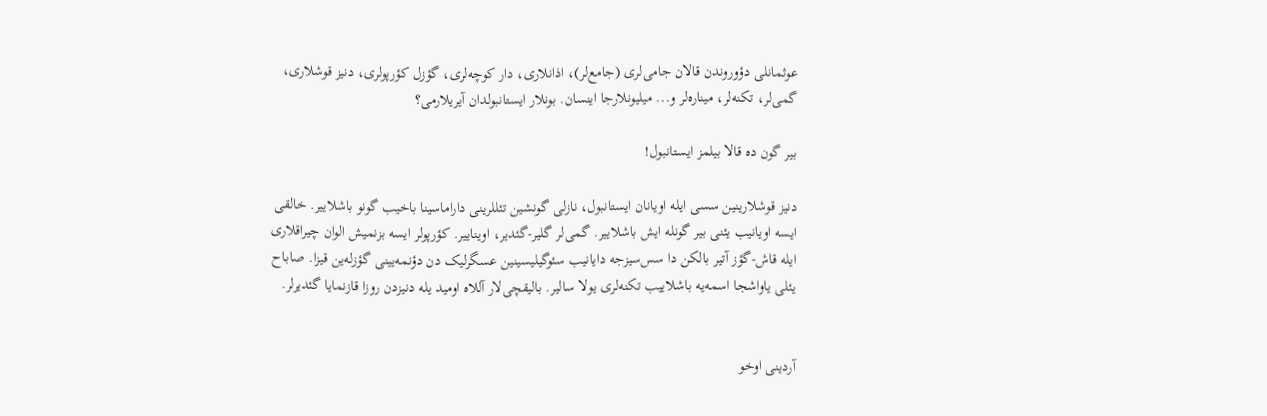عوثمانلی دؤوروندن قالان جامی‌لری (جامع‌لر)، اذانلاری، دار کوچه‌لری، گؤزل کؤرپولری، دنیز قوشلاری، گمی‌لر، تکنه‌لر، میناره‌لر و... میلیونلارجا اینسان. بونلار ایستانبولدان آیریلارمی؟

بیر گون ده قالا بیلمز ایستانبول!

دنیز قوشلارینین سسی‌ ایله اویانان ایستانبول، نازلی گونشین تئللرینی داراماسینا باخیب گونو باشلاییر. خالقی ایسه اویانیب یئنی بیر گونله ایش باشلاییر. گمی‌لر گلیر-گئدیر، اویناییر. کؤرپولر ایسه بزنمیش الوان چیراقلاری ایله قاش-گؤز آتیر بالکن دا سس‌سیزجه دایانیب سئوگیلیسینین عسگرلیک دن دؤنمه‌یینی گؤزله‌ین قیزا. صاباح یئلی یاواشجا اسمه‌یه باشلاییب تکنه‌لری یولا سالیر. بالیقچی‌لار آللاه اومید یله دنیزدن روزا قازنمایا گئدیرلر.


آردینی اوخو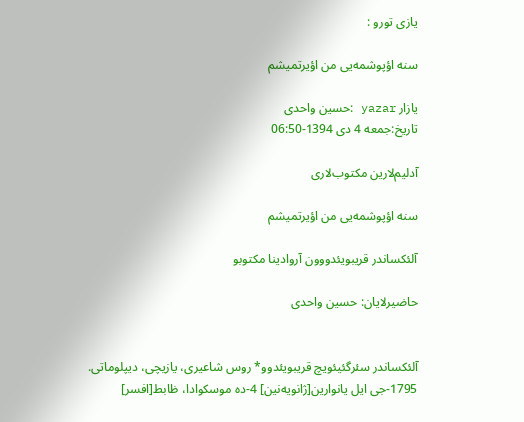یازی تورو :

سنه اؤپوشمه‌یی من اؤیرتمیشم

یازار yazar :حسین واحدى
تاریخ:جمعه 4 دی 1394-06:50

آدلیم‌لارین مکتوب‌لاری

سنه اؤپوشمه‌یی من اؤیرتمیشم

آلئکساندر قریبویئدوو‌ون آروادینا مکتوبو

حاضیرلایان: حسین واحدی


آلئکساندر سئرگئیئویچ قریبویئدوو* روس شاعیری، یازیچی، دیپلوماتی. 1795-جی ایل یانوارین[ژانویه‌نین] 4-ده موسکوادا، ظابط[افسر]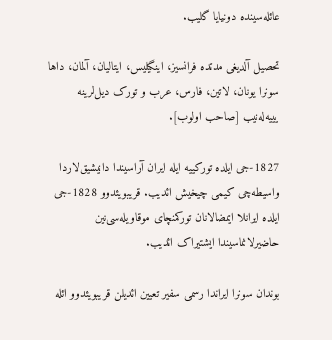عائله‌سینده دونیایا گلیب.

تحصیل آلدیغی مدتده فرانسیز، اینگیلیس، ایتالیان، آلمان، داها سونرا یونان، لاتین، فارس، عرب و تورک دیل‌لرینه یییه‌له‌نیب [صاحب اولوب].

1827-جی ایلده تورکییه ایله ایران آراسیندا دانیشیق‌لاردا واسیطه‌چی کیمی چیخیش ائدیب. قریبویئدوو 1828-جی ایلده ایرانلا ایمضا‌لانان تورکمنچای موقاویله‌سی‌نین حاضیرلانماسیندا ایشتیراک ائدیب.

بوندان سونرا ایراندا رسمی سفیر تعیین ائدیلن قریبویئدوو ائله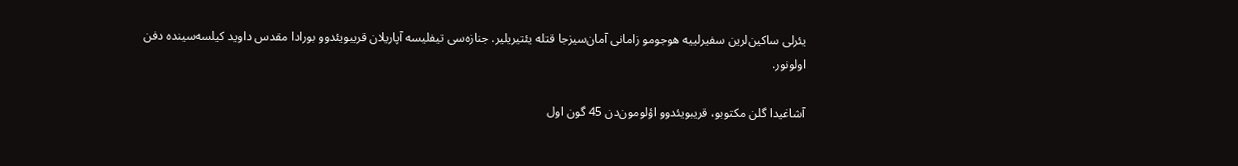یئرلی ساکین‌لرین سفیرلییه هوجومو زامانی آمان‌سیزجا قتله یئتیریلیر. جنازه‌سی تیفلیسه آپاریلان قریبویئدوو بورادا مقدس داوید کیلسه‌سینده دفن اولونور.

آشاغیدا گلن مکتوبو، قریبویئدوو اؤلومون‌دن 45 گون اول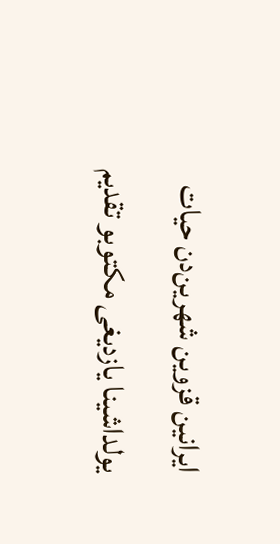ایرانین قزوین شهرین‌دن حیات یولداشینا یازدیغی مکتوبو تقدیم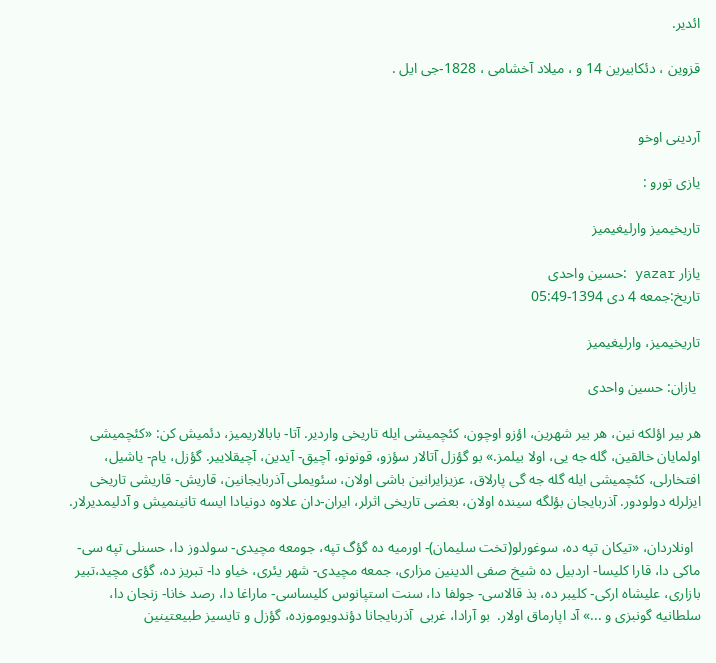ائدیر.

قزوین ، دئکابیرین 14 و ، میلاد آخشامی ، 1828-جی ایل .


آردینی اوخو

یازی تورو :

تاریخیمیز وارلیغیمیز

یازار yazar :حسین واحدى
تاریخ:جمعه 4 دی 1394-05:49

تاریخیمیز، وارلیغیمیز

 یازان: حسین واحدی

هر بیر اؤلکه نین، هر بیر شهرین، اؤزو اوچون، کئچمیشى ایله تاریخى واردیر. آتا- بابالاریمیز، دئمیش کن: «کئچمیشى اولمایان خالقین، گله جه یى، اولا بیلمز.» بو گؤزل آتالار سؤزو، قونونو، آچیق- آیدین، آچیقلاییر. گؤزل، یام- یاشیل، افتخارلى، کئچمیشى ایله گله جه گى پارلاق، عزیزایرانین باشى اولان، سئویملى آذربایجانین، قاریش- قاریشى تاریخى ایزلرله دولودور. آذربایجان بؤلگه سینده اولان، بعضى تاریخى اثرلر، ایران-دان علاوه دونیادا ایسه تانینمیش و آدلیمدیرلار.

  اونلاردان، «تیکان تپه ده، سوغورلو(تخت سلیمان)- اورمیه ده گؤگ تپه، جومعه مچیدى- سولدوز دا، حسنلى تپه سى- ماکى دا، قارا کلیسا- اردبیل ده شیخ صفى الدینین مزارى، جمعه مچیدى- شهر یئرى، خیاو دا- تبریز ده، گؤى مچید،تبیر بازارى، علیشاه ارکى- کلیبر ده، بذ قالاسى- جولفا دا، سنت استپانوس کلیساسى- ماراغا دا، رصد خانا- زنجان دا، سلطانیه گونبزى و ...» آد اپارماق اولار.  بو آرادا، غربی  آذربایجانا دؤندویوموزده، گؤزل و تایسیز طبیعتینین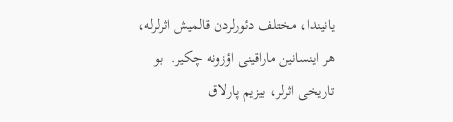یانیندا، مختلف دئورلردن قالمیش اثرلرله، هر اینسانین ماراقینى اؤزونه چکیر.  بو تاریخى اثرلر، بیزیم پارلاق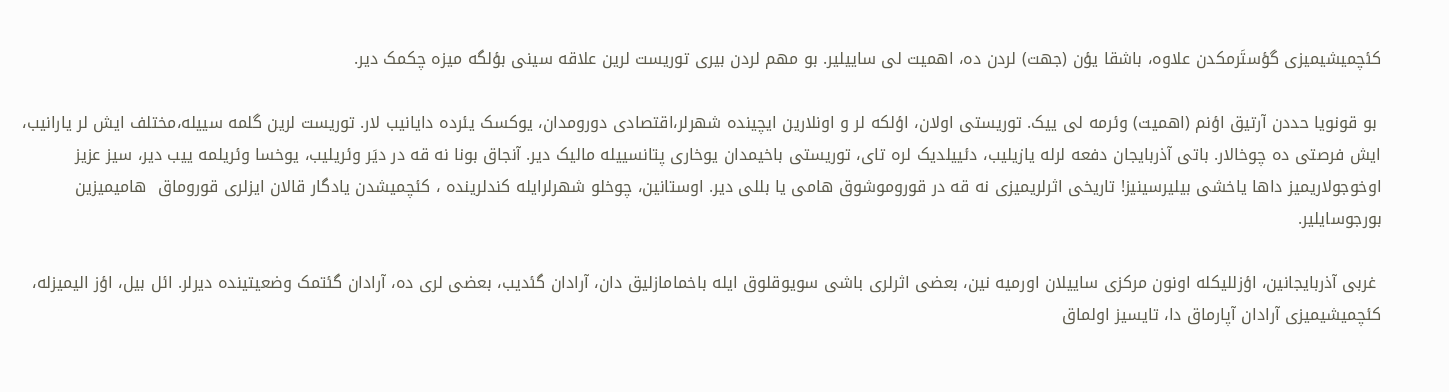کئچمیشیمیزى گؤستَرمکدن علاوه، باشقا یؤن (جهت) لردن ده، اهمیت لى ساییلیر. بو مهم لردن بیری توریست لرین علاقه سینى بؤلگه میزه چکمک دیر.

 بو قونویا حددن آرتیق اؤنم (اهمیت) وئرمه لى ییک. توریستى اولان، اؤلکه لر و اونلارین ایچینده شهرلر،اقتصادى دورومدان، یوکسک یئرده دایانیب لار. توریست لرین گلمه سییله،مختلف ایش لر یارانیب، ایش فرصتی ده چوخالار. باتى آذربایجان دفعه لرله یازیلیب، دئییلدیک لره تای، توریستى باخیمدان یوخارى پتانسییله مالیک دیر. آنجاق بونا نه قه در دیَر وئریلیب، یوخسا وئریلمه ییب دیر، سیز عزیز اوخوجولاریمیز داها یاخشی بیلیرسینیز! تاریخى اثرلریمیزى نه قه در قوروموشوق هامى یا بللى دیر. اوستانین، چوخلو شهرلرایله کندلرینده ، کئچمیشدن یادگار قالان ایزلرى قوروماق  هامیمیزین بورجوسایلیر.

 غربی آذربایجانین، اؤزللیکله اونون مرکزى ساییلان اورمیه نین، بعضى اثرلرى باشى سویوقلوق ایله باخمامازلیق دان، آرادان گئدیب، بعضى لرى ده، آرادان گئتمک وضعیتینده دیرلر. ائل بیل، اؤز الیمیزله، کئچمیشیمیزى آرادان آپارماق دا، تایسیز اولماق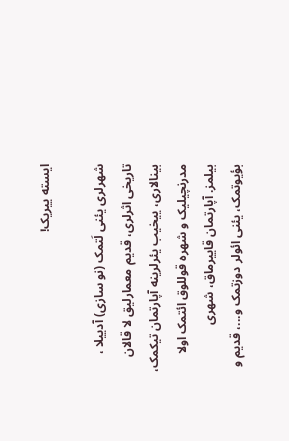ایسته ییریک!

شهرلرى یئنی لَتمک (نو سازى) آدییلا ، تاریخى اثرلرى، قدیم معمارلیق لا قالان بینالارى، ییخیب یئرلرینه آپارتمان تیکمک، مدرنچیلیک و شهره قوللوق ائتمک اولا بیلمز. آپارتمان قاییرماق، شهرى بؤیوتمک، یئنى ائولر دوزتمک و...، قدیم و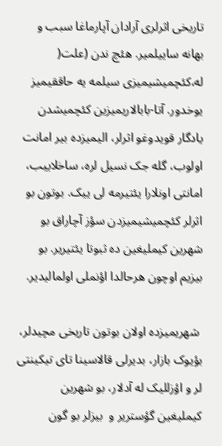تاریخی اثرلرى آرادان آپارماغا سبب و بهانه ساییلمیر. هئچ ندن (علت( له،کئچمیشیمیزى سیلمه یه حاققیمیز یوخدور. آتا-بابالاریمیزین کئچمیشدن یادگار قویدوغو اثرلر، الیمیزده بیر امانت اولوب، گله جک نسیل لره، ساخلاییب، امانتى اونلارا یئتیرمه لى ییک. بوتون بو اثرلر کئچمیشیمیزدن سؤز آچاراق بو شهرین کیملیغین ده ثبوتا یئتیریر. بو بیزیم اوچون هرحالدا اؤنملی اولمالیدیر.

 شهریمیزده اولان بوتون تاریخی مچیدلر، بؤیوک بازار، بدیرلی قالاسینا تای تیکینتی لر و اؤزللیک له آدلار، بو شهرین کیملیغین گؤستریر و  بیزلر بو گون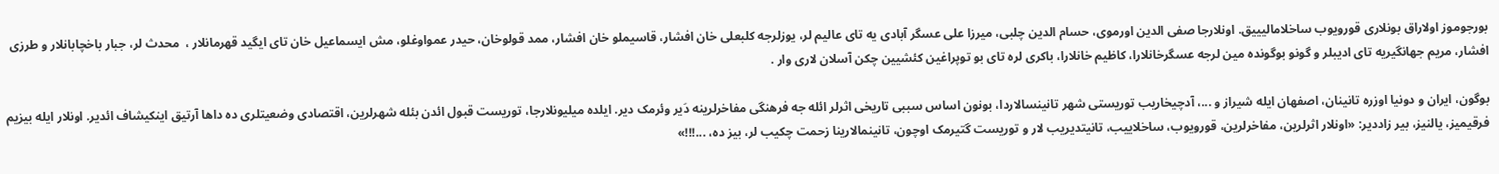بورجوموز اولاراق بونلاری قورویوب ساخلامالیییق. اونلارجا صفی الدین اورموی، حسام الدین چلبی، میرزا علی عسگر آبادی یه تای عالیم لر، یوزلرجه کلبعلی خان افشار، قاسیملو خان افشار، ممد قولوخان، حیدر عمواوغلو، مش ایسماعیل خان تای ایگید قهرمانلار ،  محدث لر، جبار باخچابانلار و طرزی افشار، مریم جهانگیریه تای ادیبلر و گونو بوگونده مین لرجه عسگرخانلارا، کاظیم خانلارا، باکری لره تای بو توپراغین کئشیین چکن آسلان لاری وار .

بوگون، ایران و دونیا اوزره تانینان، اصفهان ایله شیراز و ...، آدچیخاریب توریستی شهر تانینسالاردا، بونون اساس سببی تاریخى اثرلر ائله جه فرهنگی مفاخرلرینه دَیر وئرمک دیر. ایلده میلیونلارجا، توریست قبول ائدن بئله شهرلرین، اقتصادى وضعیتلرى ده داها آرتیق اینکیشاف ائدیر. اونلار ایله بیزیم فرقیمیز، یالنیز، بیر زاددیر: «اونلار اثرلرین، مفاخرلرین، قورویوب، ساخلاییب، تانیتدیریب لار و توریست گتیرمک اوچون، تانینمالارینا زحمت چکیب لر، بیز ده، ...!!!»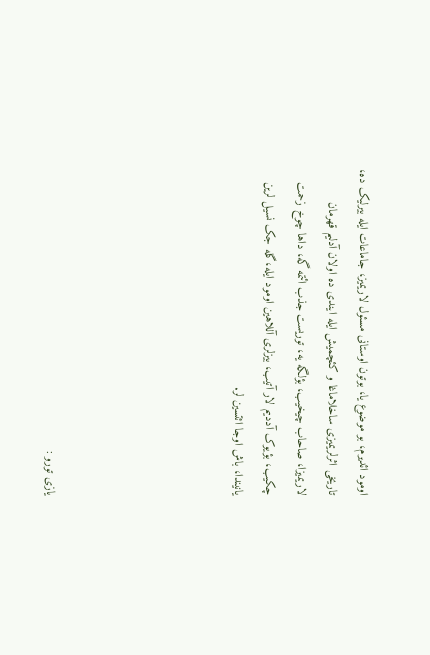اومود ائدیرم، بو موضوع یا، بوتون اوستانى مسئول لاریمیز، جاماعات ایله بیرلیک ده، تاریخى اثرلریمیزى ساخلاماغا و کئچمیش ایله ایندى ده اولان آدلیم قهرمان لاریمیزا، صاحاب چیخیب، بؤلگه یه، توریست جذب ائتمه گه، داها چوخ زحمت چکیب، بؤیوک آددیم لار آتیب، بیزلرى آللاهین اومود ایله،گله جک نسیل لرین یانیندا، باش اوجا ائتسین لر.





یازی تورو :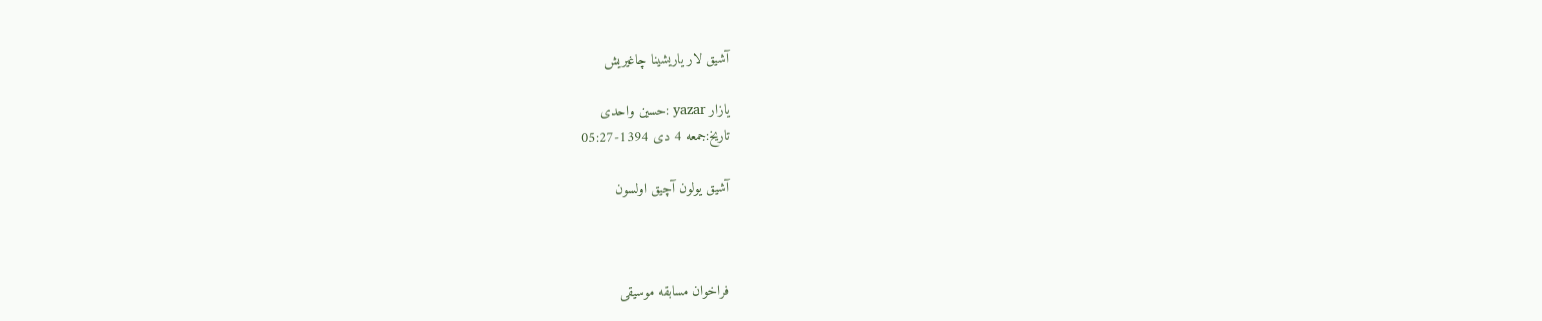آشیق لار یاریشینا چاغیریش

یازار yazar :حسین واحدى
تاریخ:جمعه 4 دی 1394-05:27

آشیق یولون آچیق اولسون



فراخوان مسابقه موسیقی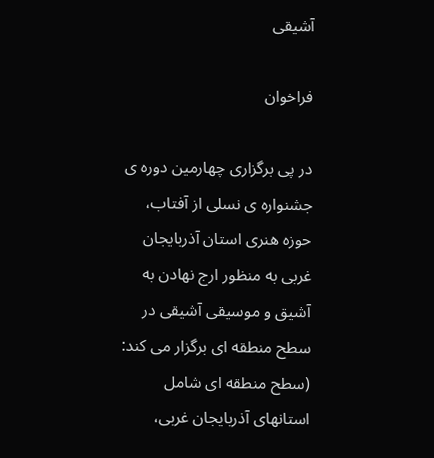آشیقی

فراخوان

در پی برگزاری چهارمین دوره ی جشنواره ی نسلی از آفتاب، حوزه هنری استان آذربایجان غربی به منظور ارج نهادن به آشیق و موسیقی آشیقی در سطح منطقه ای برگزار می کند: (سطح منطقه ای شامل استانهای آذربایجان غربی،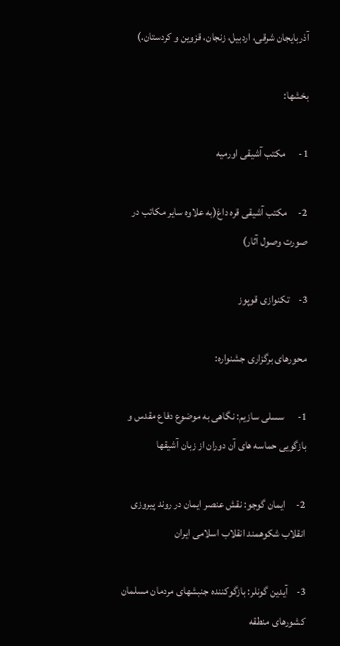آذربایجان شرقی، اردبیل، زنجان، قزوین و کردستان.)

بخشها:

1-      مکتب آشیقی اورمیه

2-     مکتب آشیقی قره داغ(به علاوه سایر مکاتب در صورت وصول آثار)

3-    تکنوازی قوپوز

محورهای برگزاری جشنواره:

1-      سسلی سازیم: نگاهی به موضوع دفاع مقدس و بازگویی حماسه های آن دوران از زبان آشیقها

2-     ایمان گوجو: نقش عنصر ایمان در روند پیروزی انقلاب شکوهمند انقلاب اسلامی ایران

3-    آیدین گونلر: بازگوکننده جنبشهای مردمان مسلمان کشورهای منطقه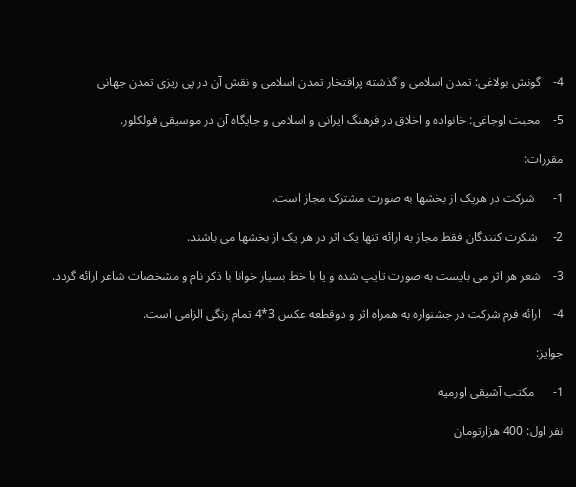4-    گونش بولاغی: تمدن اسلامی و گذشته پرافتخار تمدن اسلامی و نقش آن در پی ریزی تمدن جهانی

5-    محبت اوجاغی: خانواده و اخلاق در فرهنگ ایرانی و اسلامی و جایگاه آن در موسیقی فولکلور.

مقررات:

1-      شرکت در هریک از بخشها به صورت مشترک مجاز است.

2-     شکرت کنندگان فقط مجاز به ارائه تنها یک اثر در هر یک از بخشها می باشند.

3-    شعر هر اثر می بایست به صورت تایپ شده و یا با خط بسیار خوانا با ذکر نام و مشخصات شاعر ارائه گردد.

4-    ارائه فرم شرکت در جشنواره به همراه اثر و دوقطعه عکس 3*4 تمام رنگی الزامی است.

جوایز:

1-      مکتب آشیقی اورمیه

نفر اول: 400 هزارتومان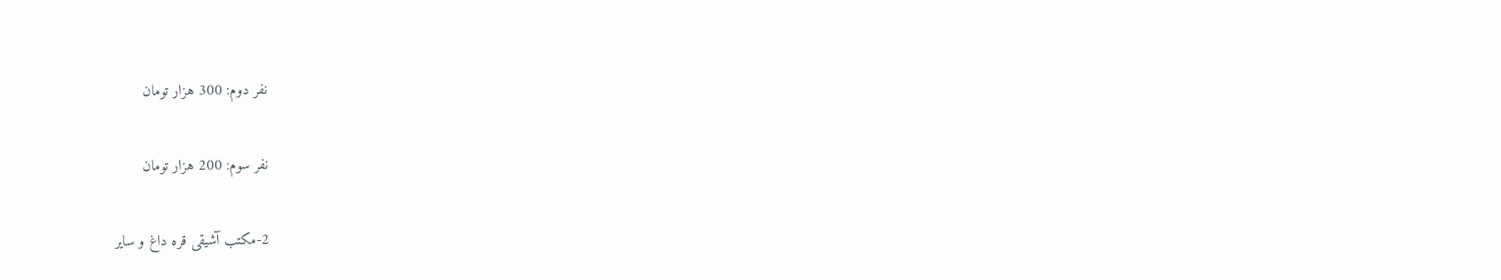نفر دوم: 300 هزار تومان

نفر سوم: 200 هزار تومان

2-مکتب آشیقی قره داغ و سایر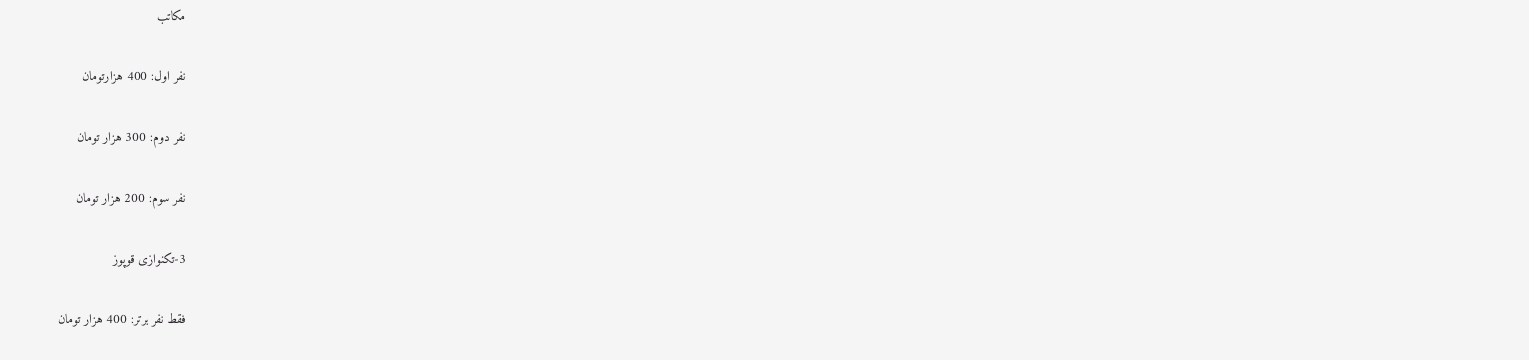مکاتب

نفر اول: 400 هزارتومان

نفر دوم: 300 هزار تومان

نفر سوم: 200 هزار تومان

3-تکنوازی قوپوز

فقط نفر برتر: 400 هزار تومان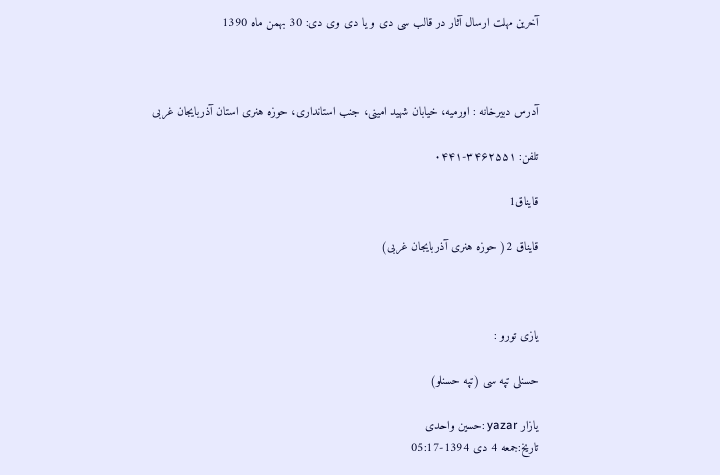آخرین مهلت ارسال آثار در قالب سی دی و یا دی وی دی: 30 بهمن ماه 1390



آدرس دبیرخانه : اورمیه، خیابان شهید امینی، جنب استانداری، حوزه هنری استان آذربایجان غربی

تلفن: ۳۴۶۲۵۵۱-۰۴۴۱

قایناق1

قایناق 2( حوزه هنری آذربایجان غربی)



یازی تورو :

حسنلی تپه سی (تپه حسنلو)

یازار yazar :حسین واحدى
تاریخ:جمعه 4 دی 1394-05:17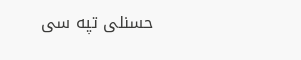حسنلی تپه سی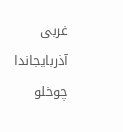غربی آذربایجاندا چوخلو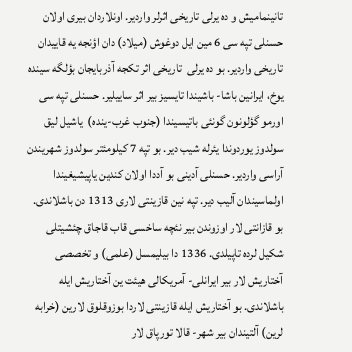تانینمامیش و ده یرلی تاریخی اثرلر واردیر. اونلاردان بیری اولان حسنلی تپه سی 6 مین ایل دوغوش (میلاد) دان اؤنجه یه قاییدان تاریخی واردیر. بو ده یرلی  تاریخی اثر تكجه آذربایجان بؤلگه سینده یوخ، ایرانین باشا- باشیندا تایسیز بیر اثر ساییلیر. حسنلی تپه سی اورمو گؤلونون گونئی باتیسیندا (جنوب غرب-ینده)  یاشیل لیق سولدوز یوردوندا یئرله شیب دیر. بو تپه 7 كیلومئتر سولدوز شهریندن آراسی واردیر. حسنلی آدینی بو آددا اولان كندین یاپیشیغیندا اولماسیندان آلیب دیر. تپه نین قازینتی لاری 1313 دن باشلاندی. بو قازانتی لار اوزوندن بیر نئچه ساخسی قاب قاجاق چئشیتلی شكیل لرده تاپیلدی. 1336 دا بیلیمسل (علمی) و تخصصی آختاریش لار بیر ایرانلی- آمریكالی هیئت ین آختاریش ایله باشلاندی. بو آختاریش ایله قازینتی لاردا بوزوقلوق لارین (خرابه لرین) آلتیندان بیر شهر- قالا تورپاق لار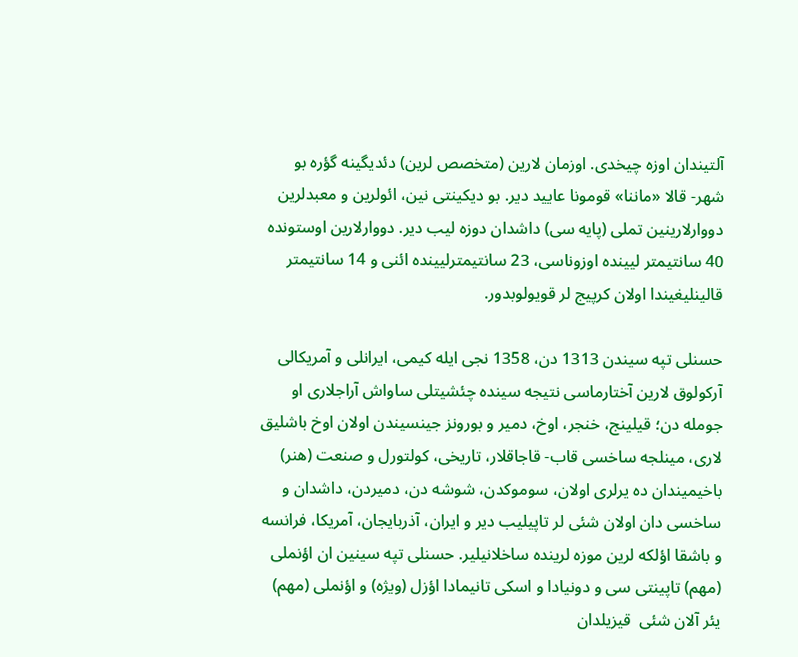آلتیندان اوزه چیخدی. اوزمان لارین (متخصص لرین) دئدیگینه گؤره بو شهر- قالا «ماننا» قومونا عایید دیر. بو دیكینتی نین، ائولرین و معبدلرین دووارلارینین تملی (پایه سی) داشدان دوزه لیب دیر. دووارلارین اوستونده 40 سانتیمتر لیینده اوزوناسی، 23 سانتیمترلیینده ائنی و 14 سانتیمتر قالینلیغیندا اولان كرپیج لر قویولوبدور.

حسنلی تپه سیندن 1313 دن، 1358 نجی ایله كیمی، ایرانلی و آمریكالی آركولوق لارین آختارماسی نتیجه سینده چئشیتلی ساواش آراجلاری او جومله دن؛ قیلینج، خنجر، اوخ، دمیر و بورونز جینسیندن اولان اوخ باشلیق لاری، مینلجه ساخسی قاب- قاجاقلار، تاریخی، كولتورل و صنعت (هنر) باخیمیندان ده یرلری اولان، سوموكدن، شوشه دن، دمیردن، داشدان و ساخسی دان اولان شئی لر تاپیلیب دیر و ایران، آذربایجان، آمریكا، فرانسه و باشقا اؤلكه لرین موزه لرینده ساخلانیلیر. حسنلی تپه سینین ان اؤنملی (مهم) تاپینتی سی و دونیادا و اسكی تانیمادا اؤزل (ویژه) و اؤنملی (مهم) یئر آلان شئی  قیزیلدان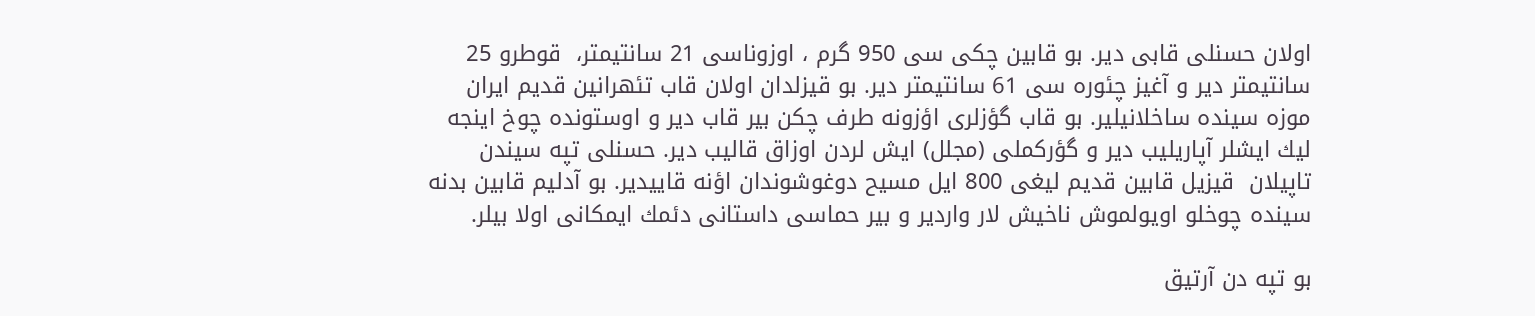اولان حسنلی قابی دیر. بو قابین چكی سی 950 گرم ، اوزوناسی 21 سانتیمتر،  قوطرو 25 سانتیمتر دیر و آغیز چئوره سی 61 سانتیمتر دیر. بو قیزلدان اولان قاب تئهرانین قدیم ایران موزه سینده ساخلانیلیر. بو قاب گؤزلری اؤزونه طرف چكن بیر قاب دیر و اوستونده چوخ اینجه لیك ایشلر آپاریلیب دیر و گؤركملی (مجلل) ایش لردن اوزاق قالیب دیر. حسنلی تپه سیندن تاپیلان  قیزیل قابین قدیم لیغی 800 ایل مسیح دوغوشوندان اؤنه قاییدیر. بو آدلیم قابین بدنه سینده چوخلو اویولموش ناخیش لار واردیر و بیر حماسی داستانی دئمك ایمكانی اولا بیلر.

بو تپه دن آرتیق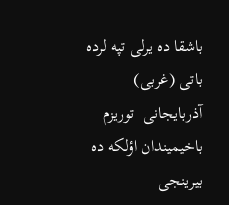باشقا ده یرلی تپه لرده باتی (غربی) آذربایجانی  توریزم باخیمیندان اؤلكه ده بیرینجی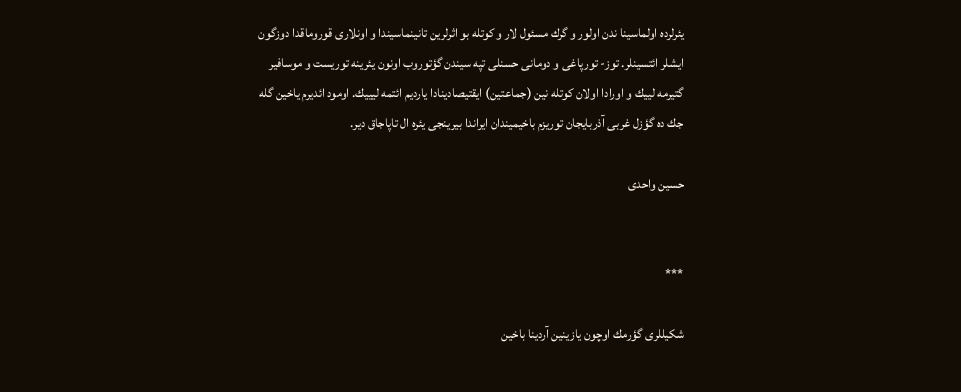یئرلرده اولماسینا ندن اولور و گرك مسئول لار و كوتله بو اثرلرین تانینماسیندا و اونلاری قوروماقدا دوزگون ایشلر ائتسینلر. توز- تورپاغی و دومانی حسنلی تپه سیندن گؤتوروب اونون یئرینه توریست و موسافیر گتیرمه لییك و اورادا اولان كوتله نین (جماعتین) ایقتیصادینادا یاردیم ائتمه لیییك. اومود ائدیرم یاخین گله جك ده گؤزل غربی آذربایجان توریزم باخیمیندان ایراندا بیرینجی یئره ال تاپاجاق دیر.

حسین واحدی


***

شكیللری گؤرمك اوچون یازینین آردینا باخین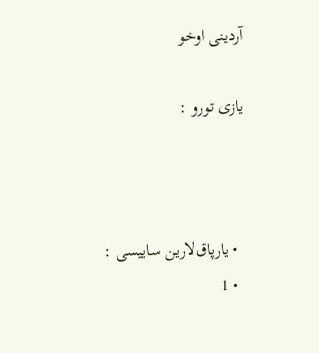آردینی اوخو

یازی تورو :



  • یارپاق‌لارین ساییسی :
  • 1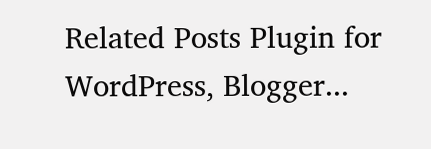Related Posts Plugin for WordPress, Blogger...